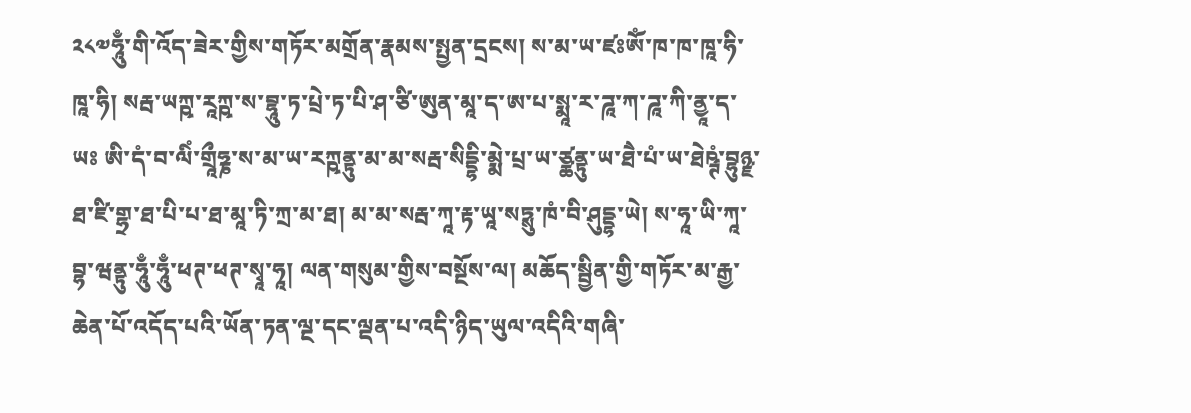༢༨༧ཧཱུྃ་གི་འོད་ཟེར་གྱིས་གཏོར་མགྲོན་རྣམས་སྤྱན་དྲངས། ས་མ་ཡ་ཛཿༀ་ཁ་ཁ་ཁཱ་ཧི་ཁཱ་ཧི། སརྦ་ཡཀྵ་རཱཀྵ་ས་བྷཱུ་ཏ་པྲེ་ཏ་པི་ཤ་ཙི་ཨུན་མཱ་ད་ཨ་པ་སྨཱ་ར་ཌཱ་ཀ་ཌཱ་ཀི་ནྱཱ་ད་ཡཿ ཨི་དཾ་བ་ལིཾ་གྲཱྀཧྞ་ས་མ་ཡ་རཀྵནྟུ་མ་མ་སརྦ་སིདྡྷི་མྨེ་པྲ་ཡ་ཙྪནྟུ་ཡ་ཐཻ་པཾ་ཡ་ཐེཥྚཾ་བྷུཉྫ་ཐ་ཛི་གྷྲ་ཐ་པི་པ་ཐ་མཱ་ཏི་ཀྲ་མ་ཐ། མ་མ་སརྦ་ཀཱ་རྟ་ཡཱ་སཏྶུ་ཁཾ་བི་ཤུདྡྷ་ཡེ། ས་ཧཱ་ཡི་ཀཱ་བྷ་ཝནྟུ་ཧཱུྃ་ཧཱུྃ་ཕཊ་ཕཊ་སྭཱ་ཧཱ། ལན་གསུམ་གྱིས་བསྔོས་ལ། མཆོད་སྦྱིན་གྱི་གཏོར་མ་རྒྱ་ཆེན་པོ་འདོད་པའི་ཡོན་ཏན་ལྔ་དང་ལྡན་པ་འདི་ཉིད་ཡུལ་འདིའི་གཞི་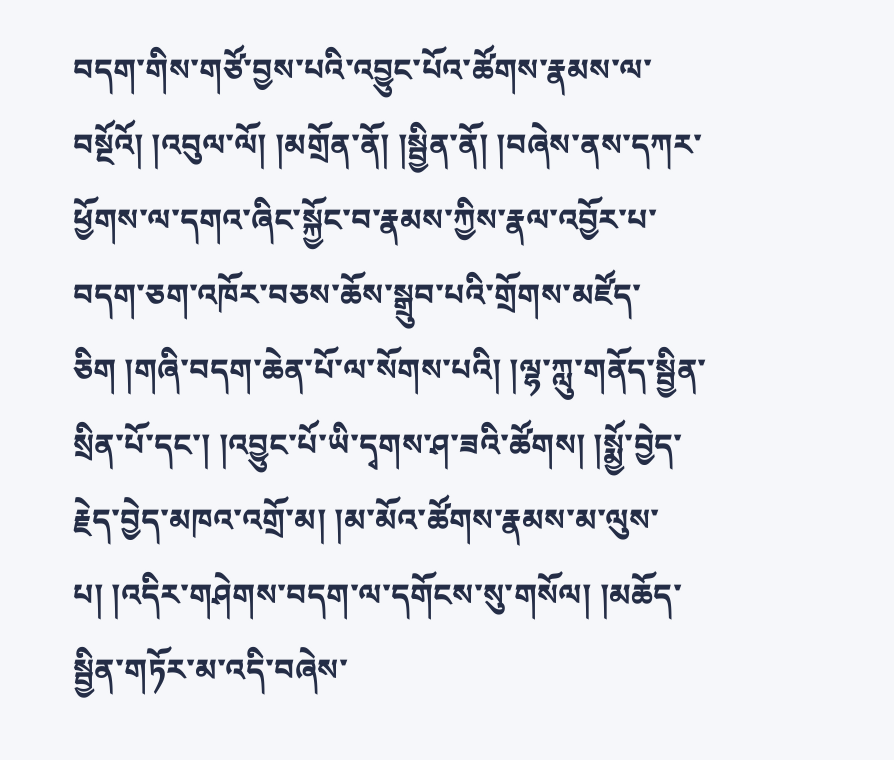བདག་གིས་གཙོ་བྱས་པའི་འབྱུང་པོའ་ཚོགས་རྣམས་ལ་བསྔོའོ། །འབུལ་ལོ། །མགྲོན་ནོ། །སྦྱིན་ནོ། །བཞེས་ནས་དཀར་ཕྱོགས་ལ་དགའ་ཞིང་སྐྱོང་བ་རྣམས་ཀྱིས་རྣལ་འབྱོར་པ་བདག་ཅག་འཁོར་བཅས་ཆོས་སྒྲུབ་པའི་གྲོགས་མཛོད་ཅིག །གཞི་བདག་ཆེན་པོ་ལ་སོགས་པའི། །ལྷ་ཀླུ་གནོད་སྦྱིན་སྲིན་པོ་དང་། །འབྱུང་པོ་ཡི་དྭགས་ཤ་ཟའི་ཚོགས། །སྨྱོ་བྱེད་རྗེད་བྱེད་མཁའ་འགྲོ་མ། །མ་མོའ་ཚོགས་རྣམས་མ་ལུས་པ། །འདིར་གཤེགས་བདག་ལ་དགོངས་སུ་གསོལ། །མཆོད་སྦྱིན་གཏོར་མ་འདི་བཞེས་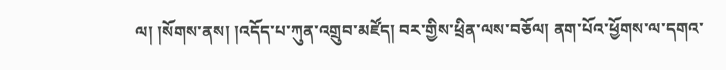ལ། །སོགས་ནས། །འདོད་པ་ཀུན་འགྲུབ་མཛོད། བར་གྱིས་ཕྲིན་ལས་བཅོལ། ནག་པོའ་ཕྱོགས་ལ་དགའ་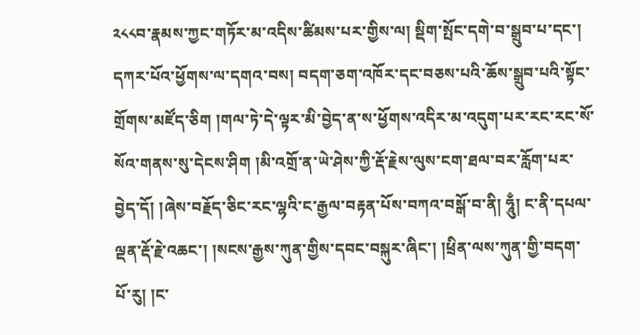༢༨༨བ་རྣམས་ཀྱང་གཏོར་མ་འདིས་ཚིམས་པར་གྱིས་ལ། སྡིག་སྤོང་དགེ་བ་སྒྲུབ་པ་དང་། དཀར་པོའ་ཕྱོགས་ལ་དགའ་བས། བདག་ཅག་འཁོར་དང་བཅས་པའི་ཆོས་སྒྲུབ་པའི་སྟོང་གྲོགས་མཛོད་ཅིག །གལ་ཏེ་དེ་ལྟར་མི་བྱེད་ན་ས་ཕྱོགས་འདིར་མ་འདུག་པར་རང་རང་སོ་སོའ་གནས་སུ་དེངས་ཤིག །མི་འགྲོ་ན་ཡེ་ཤེས་ཀྱི་རྡོ་རྗེས་ལུས་ངག་ཐལ་བར་རློག་པར་བྱེད་དོ། །ཞེས་བརྗོད་ཅིང་རང་ལྷའི་ང་རྒྱལ་བརྟན་པོས་བཀའ་བསྒོ་བ་ནི། ཧཱུྃ། ང་ནི་དཔལ་ལྡན་རྡོ་རྗེ་འཆང་། །སངས་རྒྱས་ཀུན་གྱིས་དབང་བསྐུར་ཞིང་། །ཕྲིན་ལས་ཀུན་གྱི་བདག་པོ་རུ། །ང་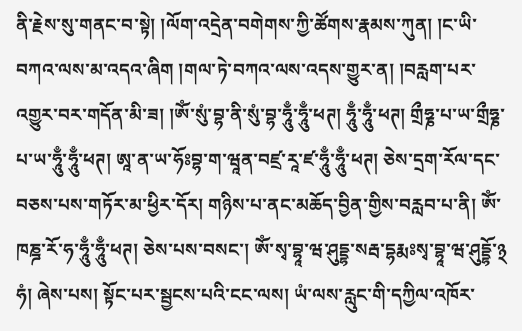ནི་རྗེས་སུ་གནང་བ་སྟེ། །ལོག་འདྲེན་བགེགས་ཀྱི་ཚོགས་རྣམས་ཀུན། །ང་ཡི་བཀའ་ལས་མ་འདའ་ཞིག །གལ་ཏེ་བཀའ་ལས་འདས་གྱུར་ན། །བརླག་པར་འགྱུར་བར་གདོན་མི་ཟ། །ༀ་སུཾ་བྷ་ནི་སུཾ་བྷ་ཧཱུྃ་ཧཱུྃ་ཕཊ། ཧཱུྃ་ཧཱུྃ་ཕཊ། གྲྀཧྞ་པ་ཡ་གྲྀཧྞ་པ་ཡ་ཧཱུྃ་ཧཱུྃ་ཕཊ། ཨཱ་ན་ཡ་ཧོཿབྷ་ག་ཝཱན་བཛྲ་རཱ་ཛ་ཧཱུྃ་ཧཱུྃ་ཕཊ། ཅེས་དྲག་རོལ་དང་བཅས་པས་གཏོར་མ་ཕྱིར་དོར། གཉིས་པ་ནང་མཆོད་བྱིན་གྱིས་བརླབ་པ་ནི། ༀ་ཁཎྜ་རོ་ཧ་ཧཱུྃ་ཧཱུྃ་ཕཊ། ཅེས་པས་བསང་། ༀ་སྭ་བྷཱ་ཝ་ཤུདྡྷ་སརྦ་དྷརྨཿསྭ་བྷཱ་ཝ་ཤུདྡྷོ་྅ཧཾ། ཞེས་པས། སྟོང་པར་སྦྱངས་པའི་ངང་ལས། ཡཾ་ལས་རླུང་གི་དཀྱིལ་འཁོར་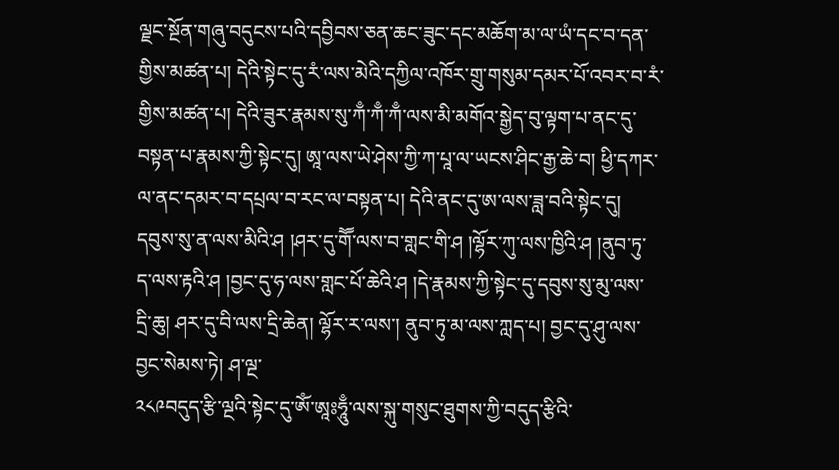ལྗང་སྔོན་གཞུ་བདུངས་པའི་དབྱིབས་ཅན་ཆང་ཟུང་དང་མཆོག་མ་ལ་ཡཾ་དང་བ་དན་གྱིས་མཚན་པ། དེའི་སྟེང་དུ་རཾ་ལས་མེའི་དཀྱིལ་འཁོར་གྲུ་གསུམ་དམར་པོ་འབར་བ་རཾ་གྱིས་མཚན་པ། དེའི་ཟུར་རྣམས་སུ་ཀྃ་ཀྃ་ཀྃ་ལས་མི་མགོའ་སྒྱེད་བུ་ལྟག་པ་ནང་དུ་བསྟན་པ་རྣམས་ཀྱི་སྟེང་དུ། ཨཱ་ལས་ཡེ་ཤེས་ཀྱི་ཀ་པཱ་ལ་ཡངས་ཤིང་རྒྱ་ཆེ་བ། ཕྱི་དཀར་ལ་ནང་དམར་བ་དཔྲལ་བ་རང་ལ་བསྟན་པ། དེའི་ནང་དུ་ཨ་ལས་ཟླ་བའི་སྟེང་དུ། དབུས་སུ་ན་ལས་མིའི་ཤ །ཤར་དུ་གཽ་ལས་བ་གླང་གི་ཤ །ལྷོར་ཀུ་ལས་ཁྱིའི་ཤ །ནུབ་ཏུ་ད་ལས་རྟའི་ཤ །བྱང་དུ་ཧ་ལས་གླང་པོ་ཆེའི་ཤ །དེ་རྣམས་ཀྱི་སྟེང་དུ་དབུས་སུ་མུ་ལས་དྲི་ཆུ། ཤར་དུ་བི་ལས་དྲི་ཆེན། ལྷོར་ར་ལས་། ནུབ་ཏུ་མ་ལས་ཀླད་པ། བྱང་དུ་ཤུ་ལས་བྱང་སེམས་ཏེ། ཤ་ལྔ་
༢༨༩བདུད་རྩི་ལྔའི་སྟེང་དུ་ༀ་ཨཱཿཧཱུྃ་ལས་སྐུ་གསུང་ཐུགས་ཀྱི་བདུད་རྩིའི་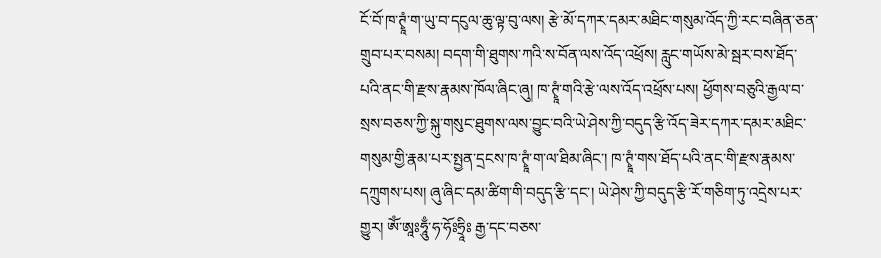ངོ་བོ་ཁ་ཊྭཱཾ་ག་ཡུ་བ་དངུལ་ཆུ་ལྟ་བུ་ལས། རྩེ་མོ་དཀར་དམར་མཐིང་གསུམ་འོད་ཀྱི་རང་བཞིན་ཅན་གྲུབ་པར་བསམ། བདག་གི་ཐུགས་ཀའི་ས་བོན་ལས་འོད་འཕྲོས། རླུང་གཡོས་མེ་སྦར་བས་ཐོད་པའི་ནང་གི་རྫས་རྣམས་ཁོལ་ཞིང་ཞུ། ཁ་ཊྭཱཾ་གའི་རྩེ་ལས་འོད་འཕྲོས་པས། ཕྱོགས་བཅུའི་རྒྱལ་བ་སྲས་བཅས་ཀྱི་སྐུ་གསུང་ཐུགས་ལས་བྱུང་བའི་ཡེ་ཤེས་ཀྱི་བདུད་རྩི་འོད་ཟེར་དཀར་དམར་མཐིང་གསུམ་གྱི་རྣམ་པར་སྤྱན་དྲངས་ཁ་ཊྭཱཾ་ག་ལ་ཐིམ་ཞིང་། ཁ་ཊྭཱཾ་གས་ཐོད་པའི་ནང་གི་རྫས་རྣམས་དཀྲུགས་པས། ཞུ་ཞིང་དམ་ཚིག་གི་བདུད་རྩི་དང་། ཡེ་ཤེས་ཀྱི་བདུད་རྩི་རོ་གཅིག་ཏུ་འདྲེས་པར་གྱུར། ༀ་ཨཱཿཧཱུྃ་ཧ་ཧོཿཧྲཱིཿ རྒྱ་དང་བཅས་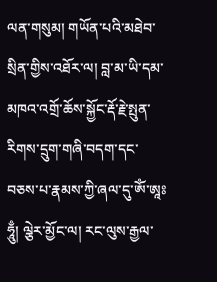ལན་གསུམ། གཡོན་པའི་མཐེབ་སྲིན་གྱིས་འཐོར་ལ། བླ་མ་ཡི་དམ་མཁའ་འགྲོ་ཆོས་སྐྱོང་རྡོ་རྗེ་སྤུན་རིགས་དྲུག་གཞི་བདག་དང་བཅས་པ་རྣམས་ཀྱི་ཞལ་དུ་ༀ་ཨཱཿཧཱུྃ། ལྕེར་མྱོང་ལ། རང་ལུས་རྒྱལ་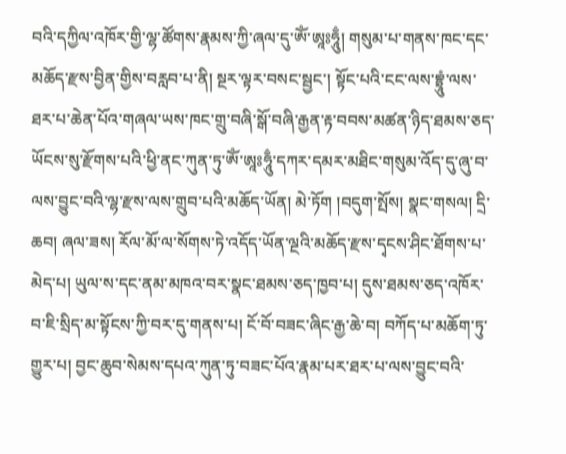བའི་དཀྱིལ་འཁོར་གྱི་ལྷ་ཚོགས་རྣམས་ཀྱི་ཞལ་དུ་ༀ་ཨཱཿཧཱུྃ། གསུམ་པ་གནས་ཁང་དང་མཆོད་རྫས་བྱིན་གྱིས་བརླབ་པ་ནི། སྔར་ལྟར་བསང་སྦྱང་། སྟོང་པའི་ངང་ལས་བྷྲཱུཾ་ལས་ཐར་པ་ཆེན་པོའ་གཞལ་ཡས་ཁང་གྲུ་བཞི་སྒོ་བཞི་རྒྱན་རྟ་བབས་མཚན་ཉིད་ཐམས་ཅད་ཡོངས་སུ་རྫོགས་པའི་ཕྱི་ནང་ཀུན་ཏུ་ༀ་ཨཱཿཧཱུྃ་དཀར་དམར་མཐིང་གསུམ་འོད་དུ་ཞུ་བ་ལས་བྱུང་བའི་ལྷ་རྫས་ལས་གྲུབ་པའི་མཆོད་ཡོན། མེ་ཏོག །བདུག་སྤོས། སྣང་གསལ། དྲི་ཆབ། ཞལ་ཟས། རོལ་མོ་ལ་སོགས་ཏེ་འདོད་ཡོན་ལྔའི་མཆོད་རྫས་དྭངས་ཤིང་ཐོགས་པ་མེད་པ། ཡུལ་ས་དང་ནམ་མཁའ་བར་སྣང་ཐམས་ཅད་ཁྱབ་པ། དུས་ཐམས་ཅད་འཁོར་བ་ཇི་སྲིད་མ་སྟོངས་ཀྱི་བར་དུ་གནས་པ། ངོ་བོ་བཟང་ཞིང་རྒྱ་ཆེ་བ། བཀོད་པ་མཆོག་ཏུ་གྱུར་པ། བྱང་ཆུབ་སེམས་དཔའ་ཀུན་ཏུ་བཟང་པོའ་རྣམ་པར་ཐར་པ་ལས་བྱུང་བའི་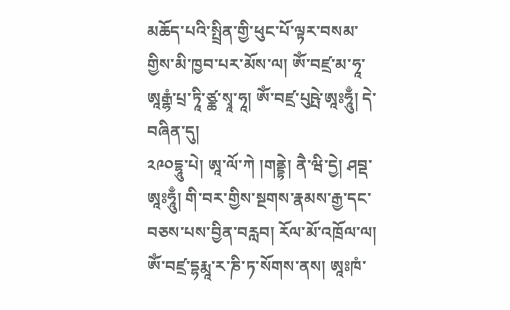མཆོད་པའི་སྤྲིན་གྱི་ཕུང་པོ་ལྟར་བསམ་གྱིས་མི་ཁྱབ་པར་མོས་ལ། ༀ་བཛྲ་མ་ཧཱ་ཨཱརྒྷཾ་པྲ་ཏཱི་ཙྪ་སྭཱ་ཧཱ། ༀ་བཛྲ་པུཥྤེ་ཨཱཿཧཱུྃ། དེ་བཞིན་དུ།
༢༩༠དྷཱུ་པེ། ཨཱ་ལོ་ཀེ །གནྡྷེ། ནཻ་ཝི་དྱེ། ཤབྡ་ཨཱཿཧཱུྃ། གི་བར་གྱིས་སྔགས་རྣམས་རྒྱ་དང་བཅས་པས་བྱིན་བརླབ། རོལ་མོ་འཁྲོལ་ལ། ༀ་བཛྲ་དྷརྨཱ་ར་ཎི་ཏ་སོགས་ནས། ཨཱཿཁཾ་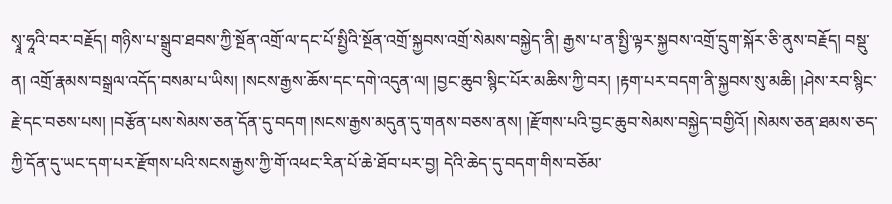སྭཱ་ཧཱའི་བར་བརྗོད། གཉིས་པ་སྒྲུབ་ཐབས་ཀྱི་སྔོན་འགྲོ་ལ་དང་པོ་སྤྱིའི་སྔོན་འགྲོ་སྐྱབས་འགྲོ་སེམས་བསྐྱེད་ནི། རྒྱས་པ་ན་སྤྱི་ལྟར་སྐྱབས་འགྲོ་དྲུག་སྐོར་ཅི་ནུས་བརྗོད། བསྡུ་ན། འགྲོ་རྣམས་བསྒྲལ་འདོད་བསམ་པ་ཡིས། །སངས་རྒྱས་ཆོས་དང་དགེ་འདུན་ལ། །བྱང་ཆུབ་སྙིང་པོར་མཆིས་ཀྱི་བར། །རྟག་པར་བདག་ནི་སྐྱབས་སུ་མཆི། །ཤེས་རབ་སྙིང་རྗེ་དང་བཅས་པས། །བརྩོན་པས་སེམས་ཅན་དོན་དུ་བདག །སངས་རྒྱས་མདུན་དུ་གནས་བཅས་ནས། །རྫོགས་པའི་བྱང་ཆུབ་སེམས་བསྐྱེད་བགྱིའོ། །སེམས་ཅན་ཐམས་ཅད་ཀྱི་དོན་དུ་ཡང་དག་པར་རྫོགས་པའི་སངས་རྒྱས་ཀྱི་གོ་འཕང་རིན་པོ་ཆེ་ཐོབ་པར་བྱ། དེའི་ཆེད་དུ་བདག་གིས་བཅོམ་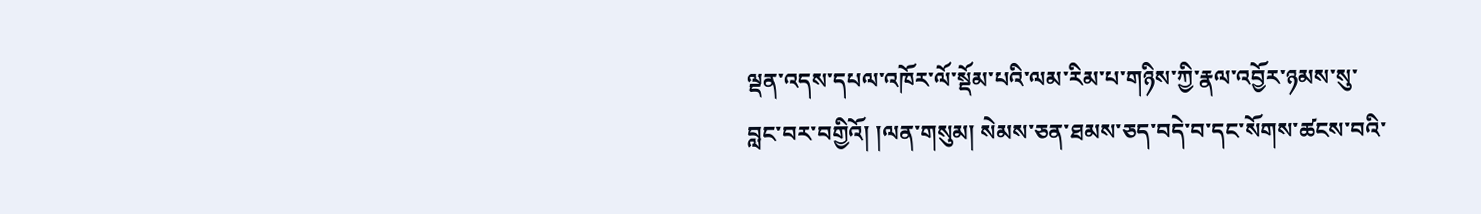ལྡན་འདས་དཔལ་འཁོར་ལོ་སྡོམ་པའི་ལམ་རིམ་པ་གཉིས་ཀྱི་རྣལ་འབྱོར་ཉམས་སུ་བླང་བར་བགྱིའོ། །ལན་གསུམ། སེམས་ཅན་ཐམས་ཅད་བདེ་བ་དང་སོགས་ཚངས་བའི་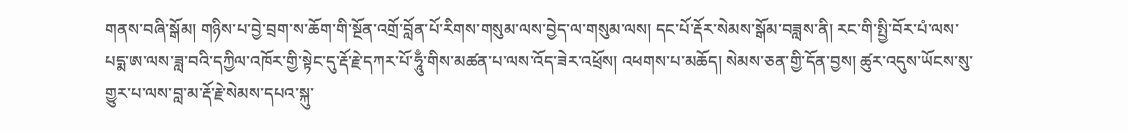གནས་བཞི་སྒོམ། གཉིས་པ་བྱེ་བྲག་ས་ཆོག་གི་སྔོན་འགྲོ་བློན་པོ་རིགས་གསུམ་ལས་བྱེད་ལ་གསུམ་ལས། དང་པོ་རྡོར་སེམས་སྒོམ་བཟླས་ནི། རང་གི་སྤྱི་བོར་པཾ་ལས་པདྨ་ཨ་ལས་ཟླ་བའི་དཀྱིལ་འཁོར་གྱི་སྟེང་དུ་རྡོ་རྗེ་དཀར་པོ་ཧཱུྃ་གིས་མཚན་པ་ལས་འོད་ཟེར་འཕྲོས། འཕགས་པ་མཆོད། སེམས་ཅན་གྱི་དོན་བྱས། ཚུར་འདུས་ཡོངས་སུ་གྱུར་པ་ལས་བླ་མ་རྡོ་རྗེ་སེམས་དཔའ་སྐུ་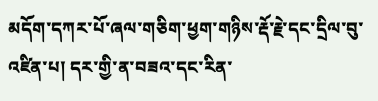མདོག་དཀར་པོ་ཞལ་གཅིག་ཕྱག་གཉིས་རྡོ་རྗེ་དང་དྲིལ་བུ་འཛིན་པ། དར་གྱི་ན་བཟའ་དང་རིན་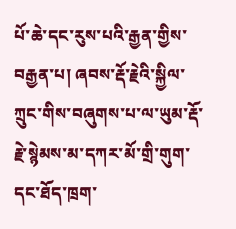པོ་ཆེ་དང་རུས་པའི་རྒྱན་གྱིས་བརྒྱན་པ། ཞབས་རྡོ་རྗེའི་སྐྱིལ་ཀྲུང་གིས་བཞུགས་པ་ལ་ཡུམ་རྡོ་རྗེ་སྙེམས་མ་དཀར་མོ་གྲི་གུག་དང་ཐོད་ཁྲག་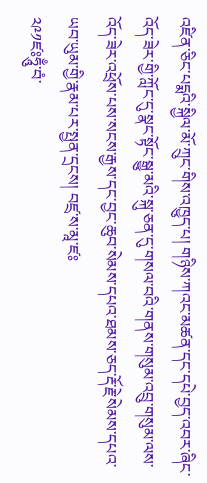འཛིན་ཅིང་པདྨའི་སྐྱིལ་མོ་ཀྲུང་གིས་འཁྱུད་པ། གཉིས་ཀའང་མཚན་དང་དཔེ་བྱད་འབར་ཞིང་འོད་ཟེར་གྱི་ཀློང་དུ་སྣང་སྟོང་སྒྱུ་མའི་སྐུ་ཅན་དུ་གསལ་བའི་གནས་གསུམ་འབྲུ་གསུམ་ལས་འོད་ཟེར་འཕྲོས་པས་སངས་རྒྱས་དང་བྱང་ཆུབ་སེམས་དཔའ་ཐམས་ཅད་རྡོ་རྗེ་སེམས་དཔའ་ཡབ་ཡུམ་གྱི་རྣམ་པར་སྤྱན་དྲངས། བཛྲ་ས་མཱ་ཛཿ
༢༩༡ཛཿཧཱུྃ་བཾ་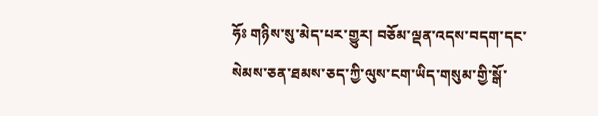ཧོཿ གཉིས་སུ་མེད་པར་གྱུར། བཅོམ་ལྡན་འདས་བདག་དང་སེམས་ཅན་ཐམས་ཅད་ཀྱི་ལུས་ངག་ཡིད་གསུམ་གྱི་སྒོ་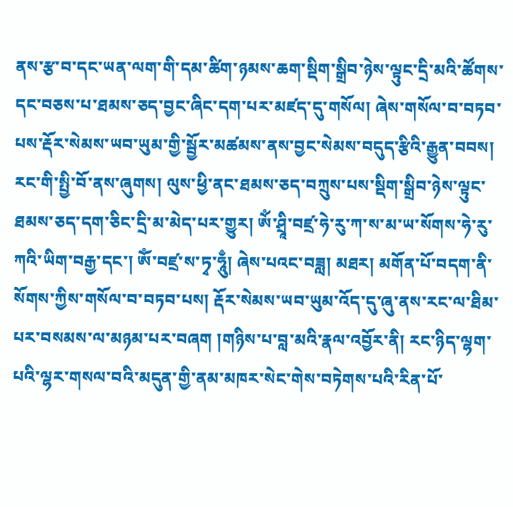ནས་རྩ་བ་དང་ཡན་ལག་གི་དམ་ཚིག་ཉམས་ཆག་སྡིག་སྒྲིབ་ཉེས་ལྟུང་དྲི་མའི་ཚོགས་དང་བཅས་པ་ཐམས་ཅད་བྱང་ཞིང་དག་པར་མཛད་དུ་གསོལ། ཞེས་གསོལ་བ་བཏབ་པས་རྡོར་སེམས་ཡབ་ཡུམ་གྱི་སྦྱོར་མཚམས་ནས་བྱང་སེམས་བདུད་རྩིའི་རྒྱུན་བབས། རང་གི་སྤྱི་བོ་ནས་ཞུགས། ལུས་ཕྱི་ནང་ཐམས་ཅད་བཀྲུས་པས་སྡིག་སྒྲིབ་ཉེས་ལྟུང་ཐམས་ཅད་དག་ཅིང་དྲི་མ་མེད་པར་གྱུར། ༀ་ཤྲཱི་བཛྲ་ཧེ་རུ་ཀ་ས་མ་ཡ་སོགས་ཧེ་རུ་ཀའི་ཡིག་བརྒྱ་དང་། ༀ་བཛྲ་ས་ཏྭ་ཧཱུྃ། ཞེས་པའང་བཟླ། མཐར། མགོན་པོ་བདག་ནི་སོགས་ཀྱིས་གསོལ་བ་བཏབ་པས། རྡོར་སེམས་ཡབ་ཡུམ་འོད་དུ་ཞུ་ནས་རང་ལ་ཐིམ་པར་བསམས་ལ་མཉམ་པར་བཞག །གཉིས་པ་བླ་མའི་རྣལ་འབྱོར་ནི། རང་ཉིད་ལྷག་པའི་ལྷར་གསལ་བའི་མདུན་གྱི་ནམ་མཁར་སེང་གེས་བཏེགས་པའི་རིན་པོ་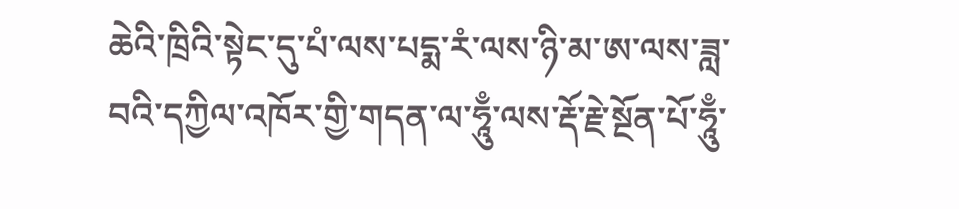ཆེའི་ཁྲིའི་སྟེང་དུ་པཾ་ལས་པདྨ་རཾ་ལས་ཉི་མ་ཨ་ལས་ཟླ་བའི་དཀྱིལ་འཁོར་གྱི་གདན་ལ་ཧཱུྃ་ལས་རྡོ་རྗེ་སྔོན་པོ་ཧཱུྃ་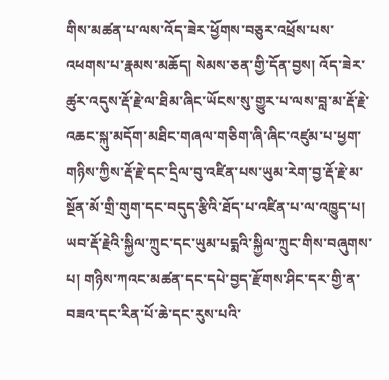གིས་མཚན་པ་ལས་འོད་ཟེར་ཕྱོགས་བཅུར་འཕྲོས་པས་འཕགས་པ་རྣམས་མཆོད། སེམས་ཅན་གྱི་དོན་བྱས། འོད་ཟེར་ཚུར་འདུས་རྡོ་རྗེ་ལ་ཐིམ་ཞིང་ཡོངས་སུ་གྱུར་པ་ལས་བླ་མ་རྡོ་རྗེ་འཆང་སྐུ་མདོག་མཐིང་གཞལ་གཅིག་ཞི་ཞིང་འཛུམ་པ་ཕྱག་གཉིས་ཀྱིས་རྡོ་རྗེ་དང་དྲིལ་བུ་འཛིན་པས་ཡུམ་རེག་བྱ་རྡོ་རྗེ་མ་སྔོན་མོ་གྲི་གུག་དང་བདུད་རྩིའི་ཐོད་པ་འཛིན་པ་ལ་འཁྱུད་པ། ཡབ་རྡོ་རྗེའི་སྐྱིལ་ཀྲུང་དང་ཡུམ་པདྨའི་སྐྱིལ་ཀྲུང་གིས་བཞུགས་པ། གཉིས་ཀའང་མཚན་དང་དཔེ་བྱད་རྫོགས་ཤིང་དར་གྱི་ན་བཟའ་དང་རིན་པོ་ཆེ་དང་རུས་པའི་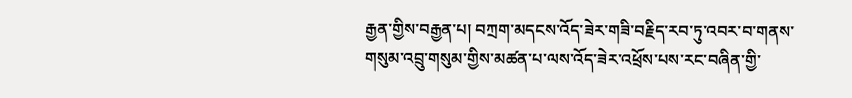རྒྱན་གྱིས་བརྒྱན་པ། བཀྲག་མདངས་འོད་ཟེར་གཟི་བརྗིད་རབ་ཏུ་འབར་བ་གནས་གསུམ་འབྲུ་གསུམ་གྱིས་མཚན་པ་ལས་འོད་ཟེར་འཕྲོས་པས་རང་བཞིན་གྱི་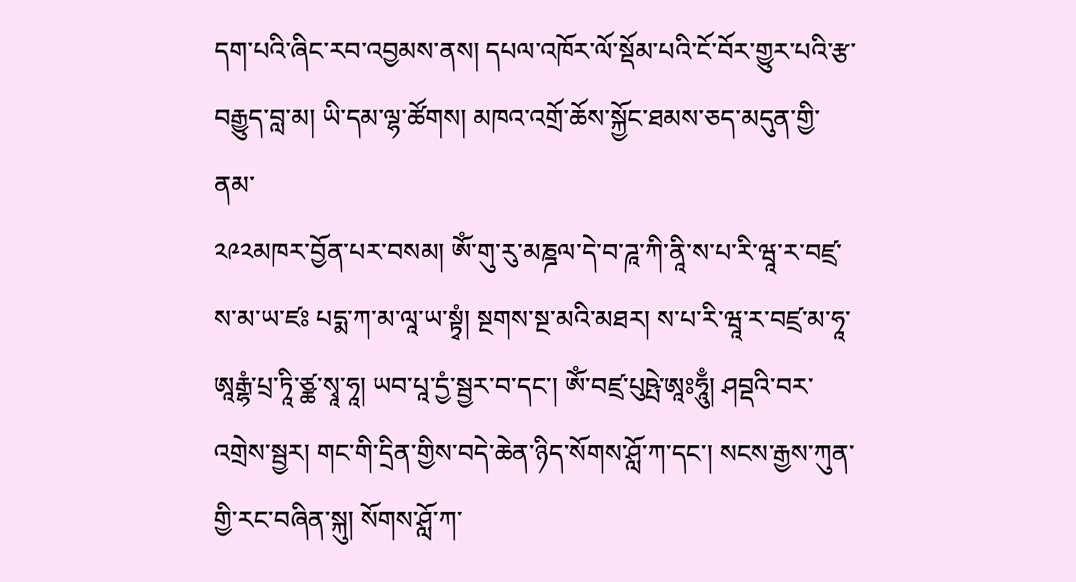དག་པའི་ཞིང་རབ་འབྱམས་ནས། དཔལ་འཁོར་ལོ་སྡོམ་པའི་ངོ་བོར་གྱུར་པའི་རྩ་བརྒྱུད་བླ་མ། ཡི་དམ་ལྷ་ཚོགས། མཁའ་འགྲོ་ཆོས་སྐྱོང་ཐམས་ཅད་མདུན་གྱི་ནམ་
༢༩༢མཁར་བྱོན་པར་བསམ། ༀ་གུ་རུ་མཎྜལ་དེ་བ་ཌཱ་ཀི་ནཱི་ས་པ་རི་ཝཱ་ར་བཛྲ་ས་མ་ཡ་ཛཿ པདྨ་ཀ་མ་ལཱ་ཡ་སྟྭཾ། སྔགས་སྔ་མའི་མཐར། ས་པ་རི་ཝཱ་ར་བཛྲ་མ་ཧཱ་ཨཱརྒྷཾ་པྲ་ཏཱི་ཙྪ་སྭཱ་ཧཱ། ཡབ་པཱ་དྱཾ་སྦྱར་བ་དང་། ༀ་བཛྲ་པུཥྤེ་ཨཱཿཧཱུྃ། ཤབྡའི་བར་འགྲེས་སྦྱར། གང་གི་དྲིན་གྱིས་བདེ་ཆེན་ཉིད་སོགས་ཤློ་ཀ་དང་། སངས་རྒྱས་ཀུན་གྱི་རང་བཞིན་སྐུ། སོགས་ཤློ་ཀ་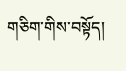གཅིག་གིས་བསྟོད།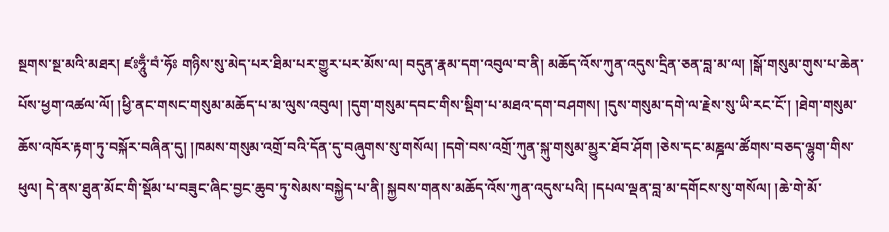སྔགས་སྔ་མའི་མཐར། ཛཿཧཱུྃ་བཾ་ཧོཿ གཉིས་སུ་མེད་པར་ཐིམ་པར་གྱུར་པར་མོས་ལ། བདུན་རྣམ་དག་འབུལ་བ་ནི། མཆོད་འོས་ཀུན་འདུས་དྲིན་ཅན་བླ་མ་ལ། །སྒོ་གསུམ་གུས་པ་ཆེན་པོས་ཕྱག་འཚལ་ལོ། །ཕྱི་ནང་གསང་གསུམ་མཆོད་པ་མ་ལུས་འབུལ། །དུག་གསུམ་དབང་གིས་སྡིག་པ་མཐའ་དག་བཤགས། །དུས་གསུམ་དགེ་ལ་རྗེས་སུ་ཡི་རང་ངོ་། །ཐེག་གསུམ་ཆོས་འཁོར་རྟག་ཏུ་བསྐོར་བཞིན་དུ། །ཁམས་གསུམ་འགྲོ་བའི་དོན་དུ་བཞུགས་སུ་གསོལ། །དགེ་བས་འགྲོ་ཀུན་སྐུ་གསུམ་མྱུར་ཐོབ་ཤོག །ཅེས་དང་མཎྜལ་ཚོགས་བཅད་ལྷུག་གིས་ཕུལ། དེ་ནས་ཐུན་མོང་གི་སྡོམ་པ་བཟུང་ཞིང་བྱང་ཆུབ་ཏུ་སེམས་བསྐྱེད་པ་ནི། སྐྱབས་གནས་མཆོད་འོས་ཀུན་འདུས་པའི། །དཔལ་ལྡན་བླ་མ་དགོངས་སུ་གསོལ། །ཆེ་གེ་མོ་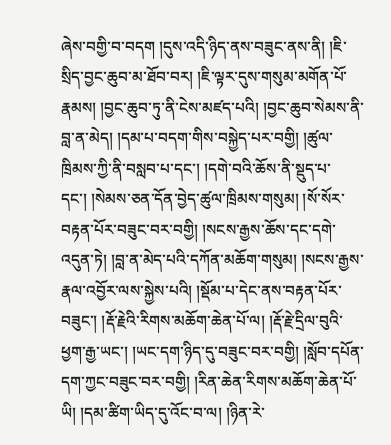ཞེས་བགྱི་བ་བདག །དུས་འདི་ཉིད་ནས་བཟུང་ནས་ནི། །ཇི་སྲིད་བྱང་ཆུབ་མ་ཐོབ་བར། །ཇི་ལྟར་དུས་གསུམ་མགོན་པོ་རྣམས། །བྱང་ཆུབ་ཏུ་ནི་ངེས་མཛད་པའི། །བྱང་ཆུབ་སེམས་ནི་བླ་ན་མེད། །དམ་པ་བདག་གིས་བསྐྱེད་པར་བགྱི། །ཚུལ་ཁྲིམས་ཀྱི་ནི་བསླབ་པ་དང་། །དགེ་བའི་ཆོས་ནི་སྡུད་པ་དང་། །སེམས་ཅན་དོན་བྱེད་ཚུལ་ཁྲིམས་གསུམ། །སོ་སོར་བརྟན་པོར་བཟུང་བར་བགྱི། །སངས་རྒྱས་ཆོས་དང་དགེ་འདུན་ཏེ། །བླ་ན་མེད་པའི་དཀོན་མཆོག་གསུམ། །སངས་རྒྱས་རྣལ་འབྱོར་ལས་སྐྱེས་པའི། །སྡོམ་པ་དེང་ནས་བརྟན་པོར་བཟུང་། །རྡོ་རྗེའི་རིགས་མཆོག་ཆེན་པོ་ལ། །རྡོ་རྗེ་དྲིལ་བུའི་ཕྱག་རྒྱ་ཡང་། །ཡང་དག་ཉིད་དུ་བཟུང་བར་བགྱི། །སློབ་དཔོན་དག་ཀྱང་བཟུང་བར་བགྱི། །རིན་ཆེན་རིགས་མཆོག་ཆེན་པོ་ཡི། །དམ་ཚིག་ཡིད་དུ་འོང་བ་ལ། །ཉིན་རེ་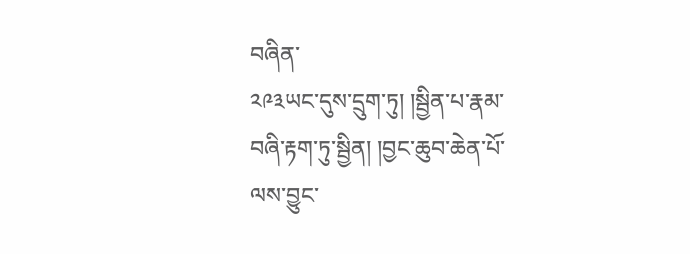བཞིན་
༢༩༣ཡང་དུས་དྲུག་ཏུ། །སྦྱིན་པ་རྣམ་བཞི་རྟག་ཏུ་སྦྱིན། །བྱང་ཆུབ་ཆེན་པོ་ལས་བྱུང་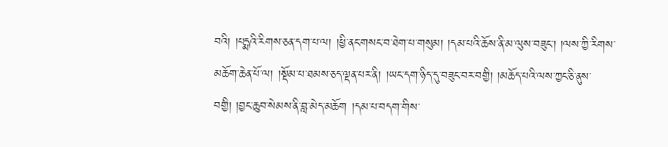བའི། །པདྨའི་རིགས་ཅན་དག་པ་ལ། །ཕྱི་ནང་གསང་བ་ཐེག་པ་གསུམ། །དམ་པའི་ཆོས་ནི་མ་ལུས་བཟུང་། །ལས་ཀྱི་རིགས་མཆོག་ཆེན་པོ་ལ། །སྡོམ་པ་ཐམས་ཅད་ལྡན་པར་ནི། །ཡང་དག་ཉིད་དུ་བཟུང་བར་བགྱི། །མཆོད་པའི་ལས་ཀྱང་ཅི་ནུས་བགྱི། །བྱང་ཆུབ་སེམས་ནི་བླ་མེད་མཆོག །དམ་པ་བདག་གིས་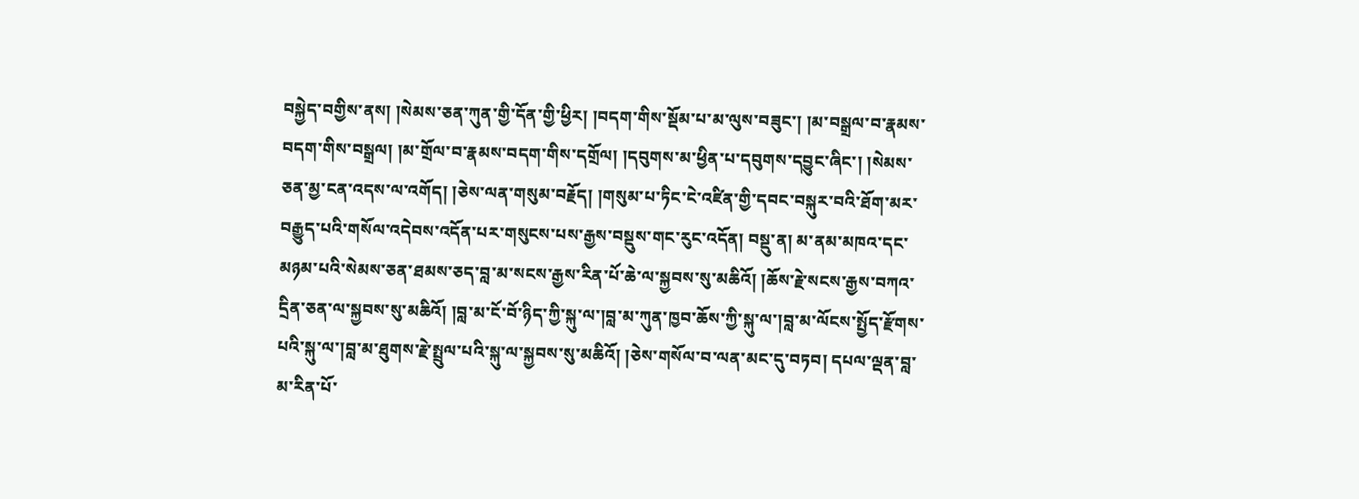བསྐྱེད་བགྱིས་ནས། །སེམས་ཅན་ཀུན་གྱི་དོན་གྱི་ཕྱིར། །བདག་གིས་སྡོམ་པ་མ་ལུས་བཟུང་། །མ་བསྒྲལ་བ་རྣམས་བདག་གིས་བསྒྲལ། །མ་གྲོལ་བ་རྣམས་བདག་གིས་དགྲོལ། །དབུགས་མ་ཕྱིན་པ་དབུགས་དབྱུང་ཞིང་། །སེམས་ཅན་མྱ་ངན་འདས་ལ་འགོད། །ཅེས་ལན་གསུམ་བརྗོད། །གསུམ་པ་ཏིང་ངེ་འཛིན་གྱི་དབང་བསྐུར་བའི་ཐོག་མར་བརྒྱུད་པའི་གསོལ་འདེབས་འདོན་པར་གསུངས་པས་རྒྱས་བསྡུས་གང་རུང་འདོན། བསྡུ་ན། མ་ནམ་མཁའ་དང་མཉམ་པའི་སེམས་ཅན་ཐམས་ཅད་བླ་མ་སངས་རྒྱས་རིན་པོ་ཆེ་ལ་སྐྱབས་སུ་མཆིའོ། །ཆོས་རྗེ་སངས་རྒྱས་བཀའ་དྲིན་ཅན་ལ་སྐྱབས་སུ་མཆིའོ། །བླ་མ་ངོ་བོ་ཉིད་ཀྱི་སྐུ་ལ་།བླ་མ་ཀུན་ཁྱབ་ཆོས་ཀྱི་སྐུ་ལ་།བླ་མ་ལོངས་སྤྱོད་རྫོགས་པའི་སྐུ་ལ་།བླ་མ་ཐུགས་རྗེ་སྤྲུལ་པའི་སྐུ་ལ་སྐྱབས་སུ་མཆིའོ། །ཅེས་གསོལ་བ་ལན་མང་དུ་བཏབ། དཔལ་ལྡན་བླ་མ་རིན་པོ་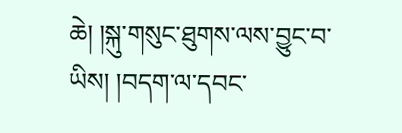ཆེ། །སྐུ་གསུང་ཐུགས་ལས་བྱུང་བ་ཡིས། །བདག་ལ་དབང་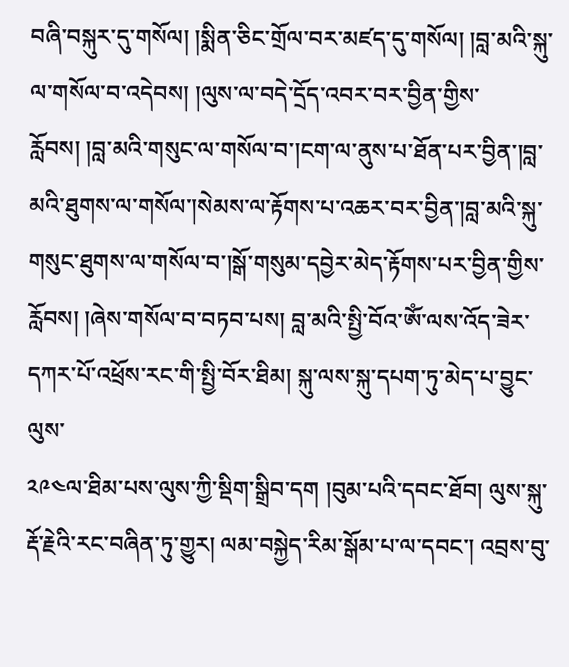བཞི་བསྐུར་དུ་གསོལ། །སྨིན་ཅིང་གྲོལ་བར་མཛད་དུ་གསོལ། །བླ་མའི་སྐུ་ལ་གསོལ་བ་འདེབས། །ལུས་ལ་བདེ་དྲོད་འབར་བར་བྱིན་གྱིས་རློབས། །བླ་མའི་གསུང་ལ་གསོལ་བ་།ངག་ལ་ནུས་པ་ཐོན་པར་བྱིན་།བླ་མའི་ཐུགས་ལ་གསོལ་།སེམས་ལ་རྟོགས་པ་འཆར་བར་བྱིན་།བླ་མའི་སྐུ་གསུང་ཐུགས་ལ་གསོལ་བ་།སྒོ་གསུམ་དབྱེར་མེད་རྟོགས་པར་བྱིན་གྱིས་རློབས། །ཞེས་གསོལ་བ་བཏབ་པས། བླ་མའི་སྤྱི་བོའ་ༀ་ལས་འོད་ཟེར་དཀར་པོ་འཕྲོས་རང་གི་སྤྱི་བོར་ཐིམ། སྐུ་ལས་སྐུ་དཔག་ཏུ་མེད་པ་བྱུང་ལུས་
༢༩༤ལ་ཐིམ་པས་ལུས་ཀྱི་སྡིག་སྒྲིབ་དག །བུམ་པའི་དབང་ཐོབ། ལུས་སྐུ་རྡོ་རྗེའི་རང་བཞིན་ཏུ་གྱུར། ལམ་བསྐྱེད་རིམ་སྒོམ་པ་ལ་དབང་། འབྲས་བུ་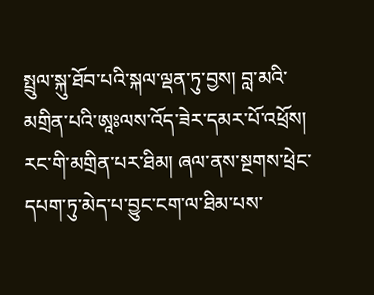སྤྲུལ་སྐུ་ཐོབ་པའི་སྐལ་ལྡན་ཏུ་བྱས། བླ་མའི་མགྲིན་པའི་ཨཱཿལས་འོད་ཟེར་དམར་པོ་འཕྲོས། རང་གི་མགྲིན་པར་ཐིམ། ཞལ་ནས་སྔགས་ཕྲེང་དཔག་ཏུ་མེད་པ་བྱུང་ངག་ལ་ཐིམ་པས་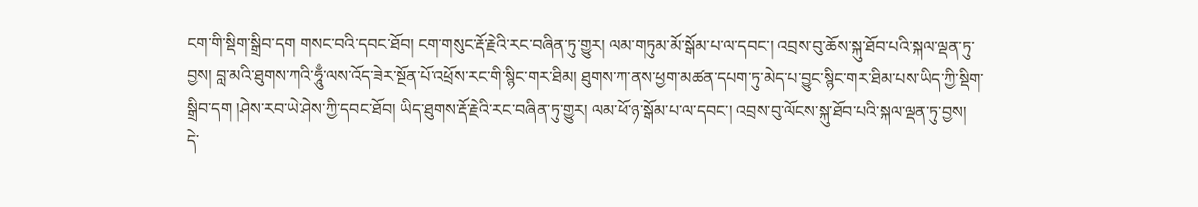ངག་གི་སྡིག་སྒྲིབ་དག གསང་བའི་དབང་ཐོབ། ངག་གསུང་རྡོ་རྗེའི་རང་བཞིན་ཏུ་གྱུར། ལམ་གཏུམ་མོ་སྒོམ་པ་ལ་དབང་། འབྲས་བུ་ཆོས་སྐུ་ཐོབ་པའི་སྐལ་ལྡན་ཏུ་བྱས། བླ་མའི་ཐུགས་ཀའི་ཧཱུྃ་ལས་འོད་ཟེར་སྔོན་པོ་འཕྲོས་རང་གི་སྙིང་གར་ཐིམ། ཐུགས་ཀ་ནས་ཕྱག་མཚན་དཔག་ཏུ་མེད་པ་བྱུང་སྙིང་གར་ཐིམ་པས་ཡིད་ཀྱི་སྡིག་སྒྲིབ་དག །ཤེས་རབ་ཡེ་ཤེས་ཀྱི་དབང་ཐོབ། ཡིད་ཐུགས་རྡོ་རྗེའི་རང་བཞིན་ཏུ་གྱུར། ལམ་ཕོ་ཉ་སྒོམ་པ་ལ་དབང་། འབྲས་བུ་ལོངས་སྐུ་ཐོབ་པའི་སྐལ་ལྡན་ཏུ་བྱས། དེ་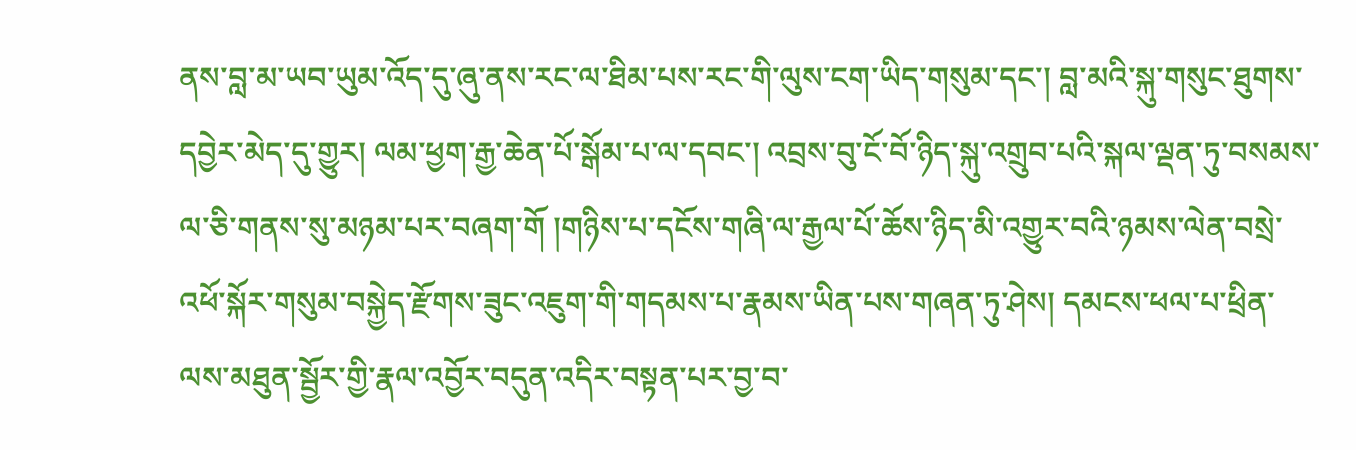ནས་བླ་མ་ཡབ་ཡུམ་འོད་དུ་ཞུ་ནས་རང་ལ་ཐིམ་པས་རང་གི་ལུས་ངག་ཡིད་གསུམ་དང་། བླ་མའི་སྐུ་གསུང་ཐུགས་དབྱེར་མེད་དུ་གྱུར། ལམ་ཕྱག་རྒྱ་ཆེན་པོ་སྒོམ་པ་ལ་དབང་། འབྲས་བུ་ངོ་བོ་ཉིད་སྐུ་འགྲུབ་པའི་སྐལ་ལྡན་ཏུ་བསམས་ལ་ཅི་གནས་སུ་མཉམ་པར་བཞག་གོ །གཉིས་པ་དངོས་གཞི་ལ་རྒྱལ་པོ་ཆོས་ཉིད་མི་འགྱུར་བའི་ཉམས་ལེན་བསྲེ་འཕོ་སྐོར་གསུམ་བསྐྱེད་རྫོགས་ཟུང་འཇུག་གི་གདམས་པ་རྣམས་ཡིན་པས་གཞན་ཏུ་ཤེས། དམངས་ཕལ་པ་ཕྲིན་ལས་མཐུན་སྦྱོར་གྱི་རྣལ་འབྱོར་བདུན་འདིར་བསྟན་པར་བྱ་བ་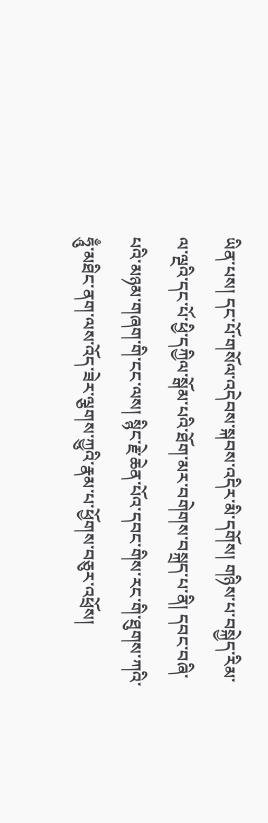ཡིན་པས། དང་པོ་གསོལ་འདེབས་སྐབས་འདིར་མི་དགོས། གཉིས་པ་བསྐྱེད་རིམ་ལ་ལྔའི་དང་པོ་ཕྱི་དཀྱིལ་སྒོམ་པའི་ཐོག་མར་བགེགས་བསྐྲད་པ་ནི། དབང་བཞི་པའི་མཉམ་གཞག་གི་ངང་ལས། སྙིང་རྗེ་ཆེན་པོའ་དབང་གིས་རང་གི་ཐུགས་ཀའི་ཧཱུྃ་མཐིང་ནག་ལས་འོད་ཟེར་ལྕགས་ཀྱུའི་རྣམ་པ་ཕྱོགས་བཅུར་འཕྲོས།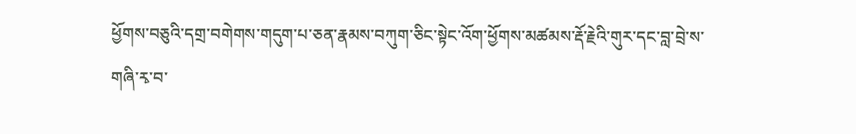ཕྱོགས་བཅུའི་དགྲ་བགེགས་གདུག་པ་ཅན་རྣམས་བཀུག་ཅིང་སྟེང་འོག་ཕྱོགས་མཚམས་རྡོ་རྗེའི་གུར་དང་བླ་བྲེ་ས་གཞི་རྭ་བ་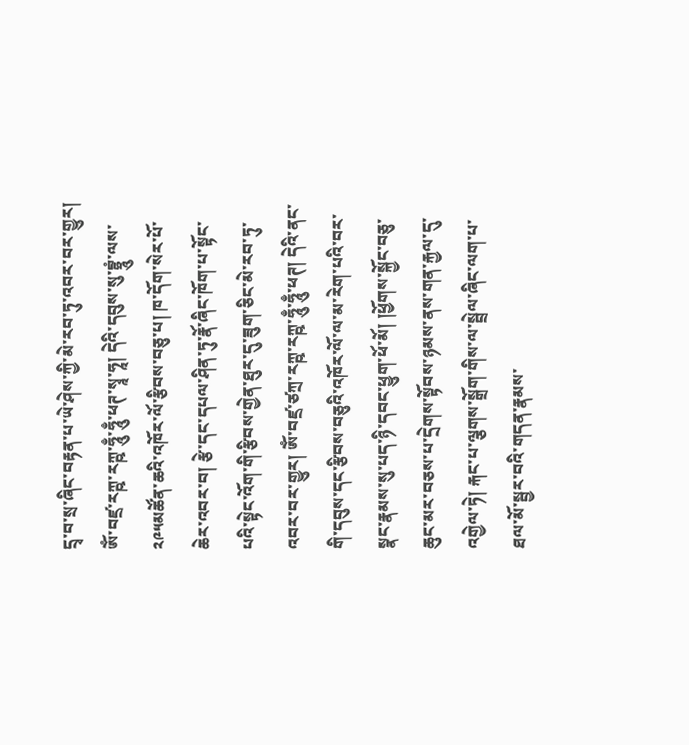དྲྭ་བ་སྲ་ཞིང་བརྟན་པ་ཡེ་ཤེས་ཀྱི་མེ་རབ་ཏུ་འབར་བར་གྱུར། ༀ་བཛྲ་རཀྵ་རཀྵ་ཧཱུྃ་ཧཱུྃ་ཕཊ་སྭཱ་ཧཱ། དེའི་དབུས་སུ་བྷྲཱུཾ་ལས་
༢༩༥མཚོན་ཆའི་འཁོར་ལོ་རྩིབས་བཅུ་པ། ཁ་དོག་སེར་པོ་ཆེར་འབར་བ། རྩེ་དང་དཔལ་ཤིན་ཏུ་རྣོ་ཞིང་ཁོག་པ་སྟོང་པའི་སྟེང་འོག་གི་རྩིབས་གྱེན་ཐུར་དུ་ཟུག་ཅིང་མེ་རབ་ཏུ་འབར་བར་གྱུར། ༀ་བཛྲ་ཙཀྲ་རཀྵ་རཀྵ་ཧཱུྃ་ཧཱུྃ་ཕཊ། དེའི་ནང་གི་དབུས་དང་རྩིབས་བཅུའི་འཁོར་ལོ་ལ་མ་རེག་པའི་བར་སྣང་རྣམས་སུ་པད་ཉི་དབང་ཕྱུག་ཕོ་མོ། །ཕྱོགས་སྐྱོང་བཅུ་ཆུང་མར་བཅས་པ་དྲེགས་སྟོབས་ཉམས་ནས་གན་རྐྱལ་དུ་འགྱེལ་ཏེ། རྐང་པ་ལྕགས་སྒྲོག་གིས་ལ་སྦྲེལ་ཞིང་ལག་པ་ཐལ་མོ་སྦྱར་བའི་གདན་རྣམས་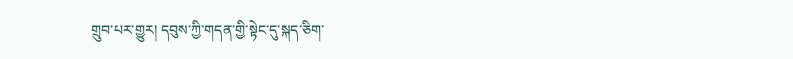གྲུབ་པར་གྱུར། དབུས་ཀྱི་གདན་གྱི་སྟེང་དུ་སྐད་ཅིག་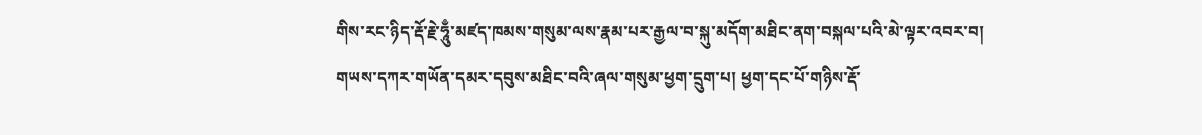གིས་རང་ཉིད་རྡོ་རྗེ་ཧཱུྃ་མཛད་ཁམས་གསུམ་ལས་རྣམ་པར་རྒྱལ་བ་སྐུ་མདོག་མཐིང་ནག་བསྐལ་པའི་མེ་ལྟར་འབར་བ། གཡས་དཀར་གཡོན་དམར་དབུས་མཐིང་བའི་ཞལ་གསུམ་ཕྱག་དྲུག་པ། ཕྱག་དང་པོ་གཉིས་རྡོ་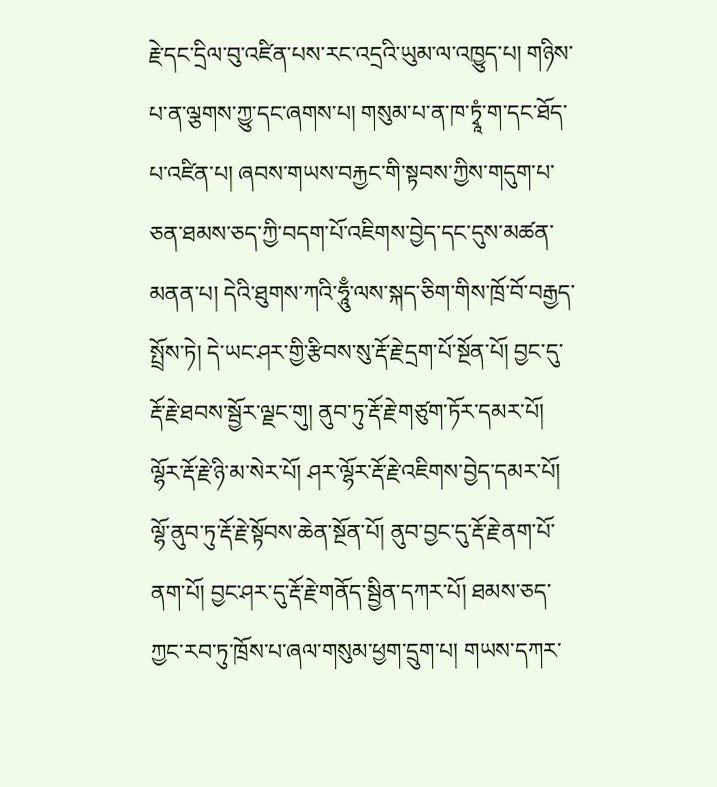རྗེ་དང་དྲིལ་བུ་འཛིན་པས་རང་འདྲའི་ཡུམ་ལ་འཁྱུད་པ། གཉིས་པ་ན་ལྕགས་ཀྱུ་དང་ཞགས་པ། གསུམ་པ་ན་ཁ་ཏྭཱཾ་ག་དང་ཐོད་པ་འཛིན་པ། ཞབས་གཡས་བརྐྱང་གི་སྟབས་ཀྱིས་གདུག་པ་ཅན་ཐམས་ཅད་ཀྱི་བདག་པོ་འཇིགས་བྱེད་དང་དུས་མཚན་མནན་པ། དེའི་ཐུགས་ཀའི་ཧཱུྃ་ལས་སྐད་ཅིག་གིས་ཁྲོ་བོ་བརྒྱད་སྤྲོས་ཏེ། དེ་ཡང་ཤར་གྱི་རྩིབས་སུ་རྡོ་རྗེ་དྲག་པོ་སྔོན་པོ། བྱང་དུ་རྡོ་རྗེ་ཐབས་སྦྱོར་ལྗང་གུ། ནུབ་ཏུ་རྡོ་རྗེ་གཙུག་ཏོར་དམར་པོ། ལྷོར་རྡོ་རྗེ་ཉི་མ་སེར་པོ། ཤར་ལྷོར་རྡོ་རྗེ་འཇིགས་བྱེད་དམར་པོ། ལྷོ་ནུབ་ཏུ་རྡོ་རྗེ་སྟོབས་ཆེན་སྔོན་པོ། ནུབ་བྱང་དུ་རྡོ་རྗེ་ནག་པོ་ནག་པོ། བྱང་ཤར་དུ་རྡོ་རྗེ་གནོད་སྦྱིན་དཀར་པོ། ཐམས་ཅད་ཀྱང་རབ་ཏུ་ཁྲོས་པ་ཞལ་གསུམ་ཕྱག་དྲུག་པ། གཡས་དཀར་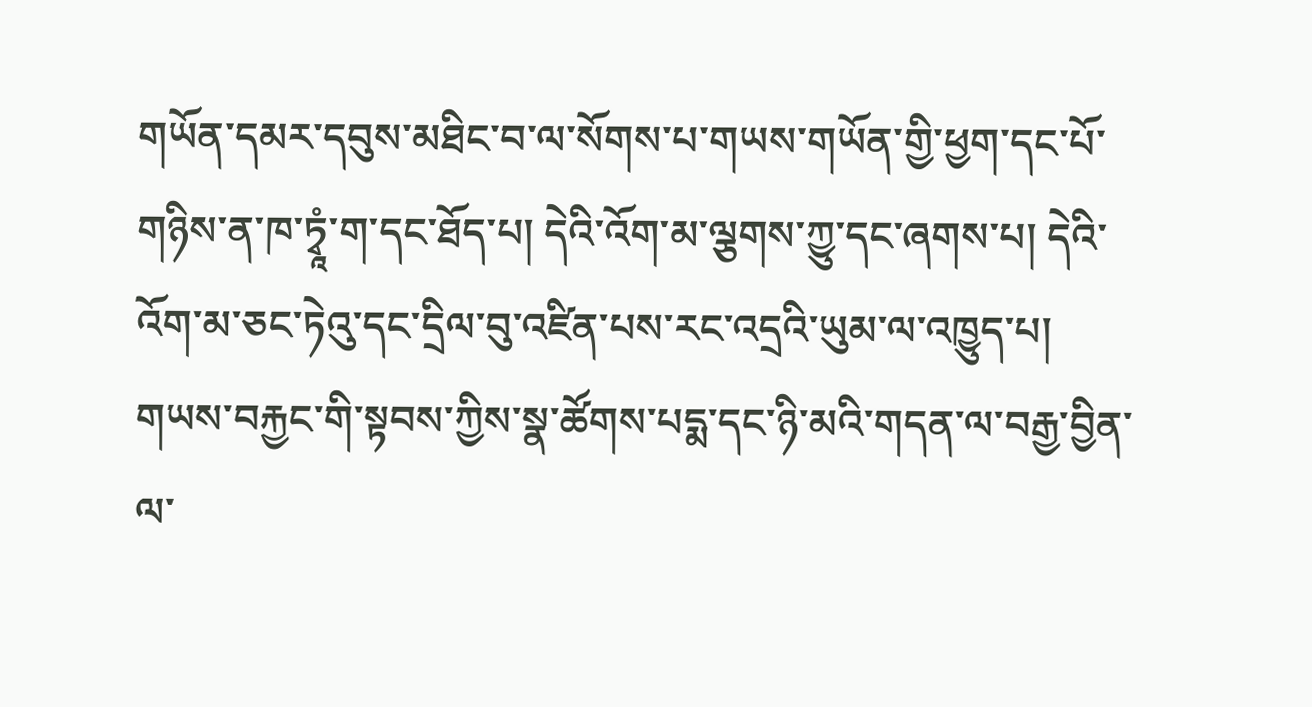གཡོན་དམར་དབུས་མཐིང་བ་ལ་སོགས་པ་གཡས་གཡོན་གྱི་ཕྱག་དང་པོ་གཉིས་ན་ཁ་ཏྭཱཾ་ག་དང་ཐོད་པ། དེའི་འོག་མ་ལྕགས་ཀྱུ་དང་ཞགས་པ། དེའི་འོག་མ་ཅང་ཏེའུ་དང་དྲིལ་བུ་འཛིན་པས་རང་འདྲའི་ཡུམ་ལ་འཁྱུད་པ། གཡས་བརྐྱང་གི་སྟབས་ཀྱིས་སྣ་ཚོགས་པདྨ་དང་ཉི་མའི་གདན་ལ་བརྒྱ་བྱིན་ལ་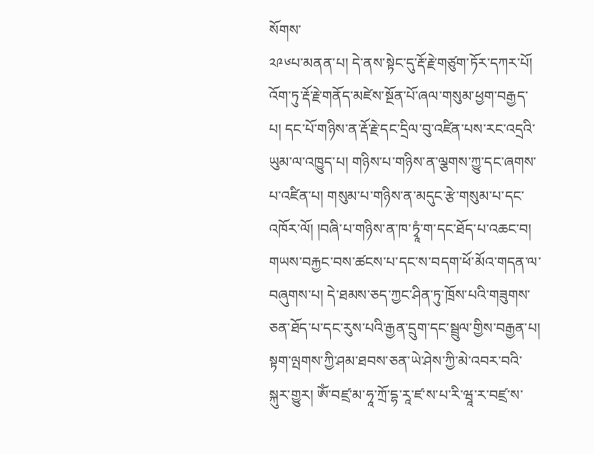སོགས་
༢༩༦པ་མནན་པ། དེ་ནས་སྟེང་དུ་རྡོ་རྗེ་གཙུག་ཏོར་དཀར་པོ། འོག་ཏུ་རྡོ་རྗེ་གནོད་མཛེས་སྔོན་པོ་ཞལ་གསུམ་ཕྱག་བརྒྱད་པ། དང་པོ་གཉིས་ན་རྡོ་རྗེ་དང་དྲིལ་བུ་འཛིན་པས་རང་འདྲའི་ཡུམ་ལ་འཁྱུད་པ། གཉིས་པ་གཉིས་ན་ལྕགས་ཀྱུ་དང་ཞགས་པ་འཛིན་པ། གསུམ་པ་གཉིས་ན་མདུང་རྩེ་གསུམ་པ་དང་འཁོར་ལོ། །བཞི་པ་གཉིས་ན་ཁ་ཏྭཱཾ་ག་དང་ཐོད་པ་འཆང་བ། གཡས་བརྐྱང་བས་ཚངས་པ་དང་ས་བདག་ཕོ་མོའ་གདན་ལ་བཞུགས་པ། དེ་ཐམས་ཅད་ཀྱང་ཤིན་ཏུ་ཁྲོས་པའི་གཟུགས་ཅན་ཐོད་པ་དང་རུས་པའི་རྒྱན་དྲུག་དང་སྦྲུལ་གྱིས་བརྒྱན་པ། སྟག་ལྤགས་ཀྱི་ཤམ་ཐབས་ཅན་ཡེ་ཤེས་ཀྱི་མེ་འབར་བའི་སྐུར་གྱུར། ༀ་བཛྲ་མ་ཧཱ་ཀྲོ་དྷ་རཱ་ཛ་ས་པ་རི་ཝཱ་ར་བཛྲ་ས་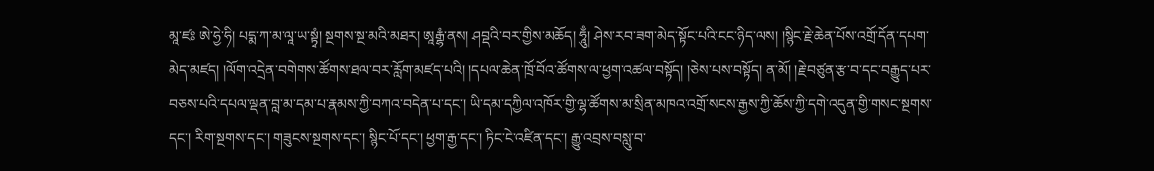མཱ་ཛཿ ཨེ་ཧྱེ་ཧི། པདྨ་ཀ་མ་ལཱ་ཡ་སྟྭཾ། སྔགས་སྔ་མའི་མཐར། ཨཱརྒྷཾ་ནས། ཤབྡའི་བར་གྱིས་མཆོད། ཧཱུྃ། ཤེས་རབ་ཟག་མེད་སྟོང་པའི་ངང་ཉིད་ལས། །སྙིང་རྗེ་ཆེན་པོས་འགྲོ་དོན་དཔག་མེད་མཛད། །ལོག་འདྲེན་བགེགས་ཚོགས་ཐལ་བར་རློག་མཛད་པའི། །དཔལ་ཆེན་ཁྲོ་བོའ་ཚོགས་ལ་ཕྱག་འཚལ་བསྟོད། །ཅེས་པས་བསྟོད། ན་མོ། །རྗེ་བཙུན་རྩ་བ་དང་བརྒྱུད་པར་བཅས་པའི་དཔལ་ལྡན་བླ་མ་དམ་པ་རྣམས་ཀྱི་བཀའ་བདེན་པ་དང་། ཡི་དམ་དཀྱིལ་འཁོར་གྱི་ལྷ་ཚོགས་མ་སྲིན་མཁའ་འགྲོ་སངས་རྒྱས་ཀྱི་ཆོས་ཀྱི་དགེ་འདུན་གྱི་གསང་སྔགས་དང་། རིག་སྔགས་དང་། གཟུངས་སྔགས་དང་། སྙིང་པོ་དང་། ཕྱག་རྒྱ་དང་། ཏིང་ངེ་འཛིན་དང་། རྒྱུ་འབྲས་བསླུ་བ་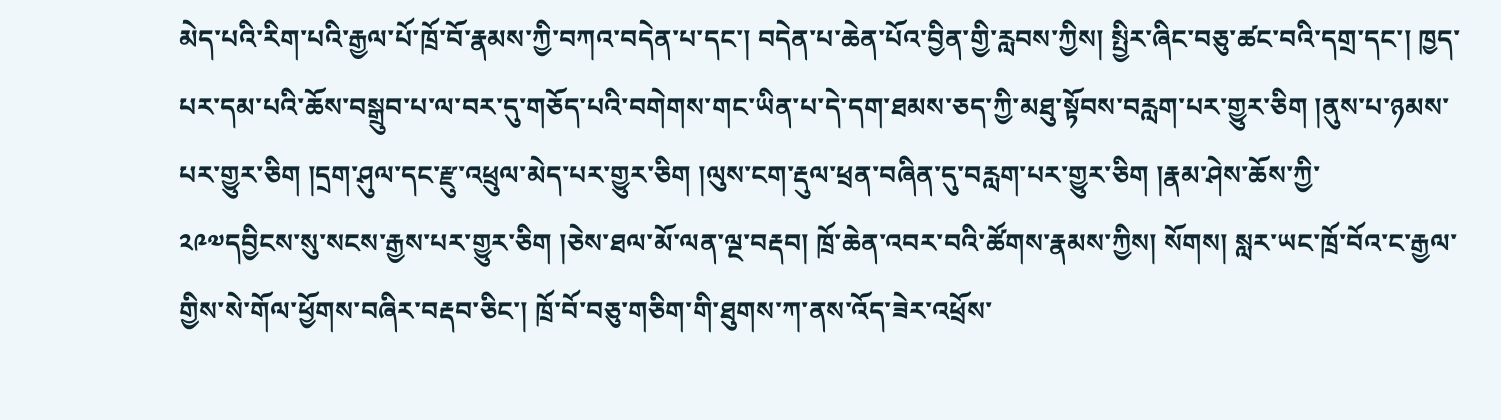མེད་པའི་རིག་པའི་རྒྱལ་པོ་ཁྲོ་བོ་རྣམས་ཀྱི་བཀའ་བདེན་པ་དང་། བདེན་པ་ཆེན་པོའ་བྱིན་གྱི་རླབས་ཀྱིས། སྤྱིར་ཞིང་བཅུ་ཚང་བའི་དགྲ་དང་། ཁྱད་པར་དམ་པའི་ཆོས་བསྒྲུབ་པ་ལ་བར་དུ་གཅོད་པའི་བགེགས་གང་ཡིན་པ་དེ་དག་ཐམས་ཅད་ཀྱི་མཐུ་སྟོབས་བརླག་པར་གྱུར་ཅིག །ནུས་པ་ཉམས་པར་གྱུར་ཅིག །དྲག་ཤུལ་དང་རྫུ་འཕྲུལ་མེད་པར་གྱུར་ཅིག །ལུས་ངག་རྡུལ་ཕྲན་བཞིན་དུ་བརླག་པར་གྱུར་ཅིག །རྣམ་ཤེས་ཆོས་ཀྱི་
༢༩༧དབྱིངས་སུ་སངས་རྒྱས་པར་གྱུར་ཅིག །ཅེས་ཐལ་མོ་ལན་ལྔ་བརྡབ། ཁྲོ་ཆེན་འབར་བའི་ཚོགས་རྣམས་ཀྱིས། སོགས། སླར་ཡང་ཁྲོ་བོའ་ང་རྒྱལ་གྱིས་སེ་གོལ་ཕྱོགས་བཞིར་བརྡབ་ཅིང་། ཁྲོ་བོ་བཅུ་གཅིག་གི་ཐུགས་ཀ་ནས་འོད་ཟེར་འཕྲོས་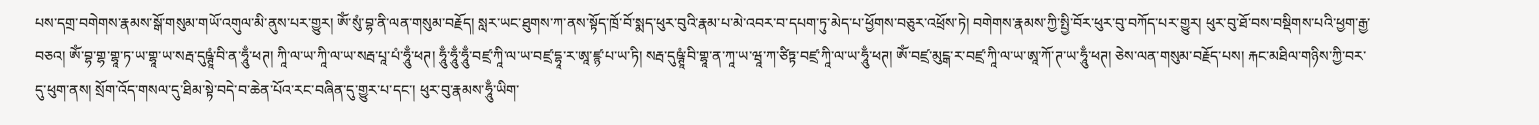པས་དགྲ་བགེགས་རྣམས་སྒོ་གསུམ་གཡོ་འགུལ་མི་ནུས་པར་གྱུར། ༀ་སུཾ་བྷ་ནི་ལན་གསུམ་བརྗོད། སླར་ཡང་ཐུགས་ཀ་ནས་སྟོད་ཁྲོ་བོ་སྨད་ཕུར་བུའི་རྣམ་པ་མེ་འབར་བ་དཔག་ཏུ་མེད་པ་ཕྱོགས་བཅུར་འཕྲོས་ཏེ། བགེགས་རྣམས་ཀྱི་སྤྱི་བོར་ཕུར་བུ་བཀོད་པར་གྱུར། ཕུར་བུ་ཐོ་བས་བསྡིགས་པའི་ཕྱག་རྒྱ་བཅའ། ༀ་བྷ་གྷ་གྷཱ་ཏ་ཡ་གྷཱ་ཡ་སརྦ་དུཥྚཱཾ་བི་ན་ཧཱུྃ་ཕཊ། ཀཱི་ལ་ཡ་ཀཱི་ལ་ཡ་སརྦ་པཱ་པཾ་ཧཱུྃ་ཕཊ། ཧཱུྃ་ཧཱུྃ་ཧཱུྃ་བཛྲ་ཀཱི་ལ་ཡ་བཛྲ་དྷཱ་ར་ཨཱ་ཛྙ་པ་ཡ་ཏི། སརྦ་དུཥྚཱཾ་བི་གྷཱ་ན་ཀཱ་ཡ་ཝཱ་ཀ་ཙིཏྟ་བཛྲ་ཀཱི་ལ་ཡ་ཧཱུྃ་ཕཊ། ༀ་བཛྲ་མུངྒ་ར་བཛྲ་ཀཱི་ལ་ཡ་ཨཱ་ཀོ་ཊ་ཡ་ཧཱུྃ་ཕཊ། ཅེས་ལན་གསུམ་བརྗོད་པས། རྐང་མཐིལ་གཉིས་ཀྱི་བར་དུ་ཕུག་ནས། སྲོག་འོད་གསལ་དུ་ཐིམ་སྟེ་བདེ་བ་ཆེན་པོའ་རང་བཞིན་དུ་གྱུར་པ་དང་། ཕུར་བུ་རྣམས་ཧཱུྃ་ཡིག་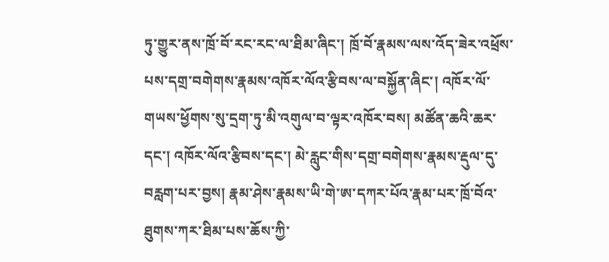ཏུ་གྱུར་ནས་ཁྲོ་བོ་རང་རང་ལ་ཐིམ་ཞིང་། ཁྲོ་བོ་རྣམས་ལས་འོད་ཟེར་འཕྲོས་པས་དགྲ་བགེགས་རྣམས་འཁོར་ལོའ་རྩིབས་ལ་བསྐྱོན་ཞིང་། འཁོར་ལོ་གཡས་ཕྱོགས་སུ་དྲག་ཏུ་མི་འགུལ་བ་ལྟར་འཁོར་བས། མཚོན་ཆའི་ཆར་དང་། འཁོར་ལོའ་རྩིབས་དང་། མེ་རླུང་གིས་དགྲ་བགེགས་རྣམས་རྡུལ་དུ་བརླག་པར་བྱས། རྣམ་ཤེས་རྣམས་ཡི་གེ་ཨ་དཀར་པོའ་རྣམ་པར་ཁྲོ་བོའ་ཐུགས་ཀར་ཐིམ་པས་ཆོས་ཀྱི་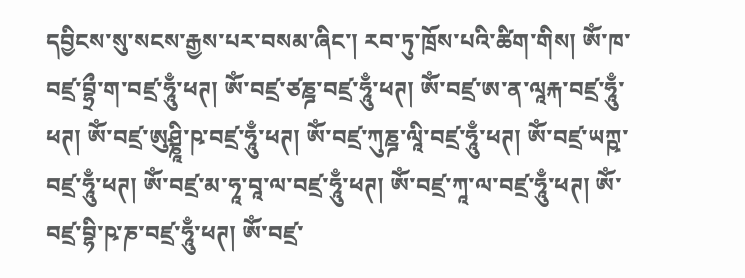དབྱིངས་སུ་སངས་རྒྱས་པར་བསམ་ཞིང་། རབ་ཏུ་ཁྲོས་པའི་ཚིག་གིས། ༀ་ཁ་བཛྲ་བྷྲྀ་ག་བཛྲ་ཧཱུྃ་ཕཊ། ༀ་བཛྲ་ཙཎྜ་བཛྲ་ཧཱུྃ་ཕཊ། ༀ་བཛྲ་ཨ་ན་ལཱརྐ་བཛྲ་ཧཱུྃ་ཕཊ། ༀ་བཛྲ་ཨུཤྞཱི་ཥ་བཛྲ་ཧཱུྃ་ཕཊ། ༀ་བཛྲ་ཀུཎྜ་ལཱི་བཛྲ་ཧཱུྃ་ཕཊ། ༀ་བཛྲ་ཡཀྵ་བཛྲ་ཧཱུྃ་ཕཊ། ༀ་བཛྲ་མ་ཧཱ་བཱ་ལ་བཛྲ་ཧཱུྃ་ཕཊ། ༀ་བཛྲ་ཀཱ་ལ་བཛྲ་ཧཱུྃ་ཕཊ། ༀ་བཛྲ་བྷི་ཥ་ཎ་བཛྲ་ཧཱུྃ་ཕཊ། ༀ་བཛྲ་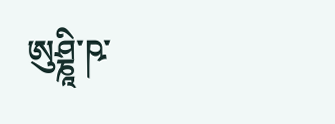ཨུཤྞཱི་ཥ་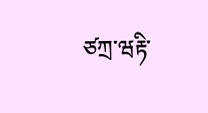ཙཀྲ་ཝརྟི་